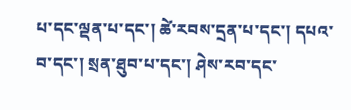པ་དང་ལྡན་པ་དང་། ཚེ་རབས་དྲན་པ་དང་། དཔའ་བ་དང་། སྲན་ཐུབ་པ་དང་། ཤེས་རབ་དང་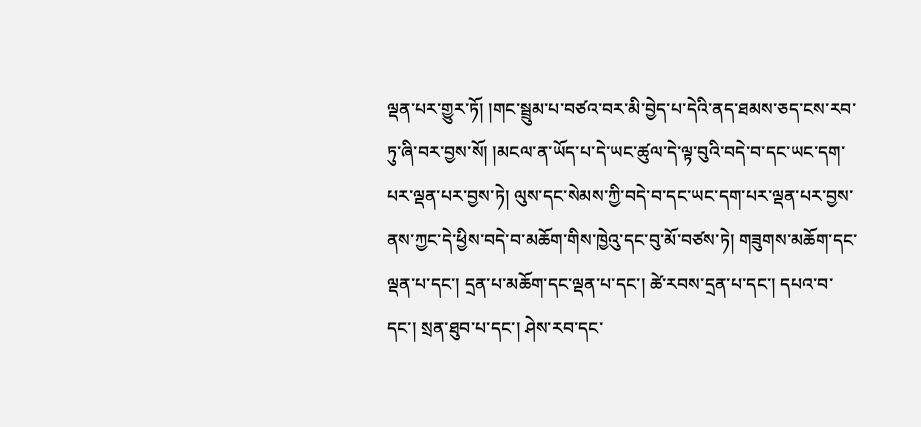ལྡན་པར་གྱུར་ཏོ། །གང་སྦྲུམ་པ་བཙའ་བར་མི་བྱེད་པ་དེའི་ནད་ཐམས་ཅད་ངས་རབ་ཏུ་ཞི་བར་བྱས་སོ། །མངལ་ན་ཡོད་པ་དེ་ཡང་ཚུལ་དེ་ལྟ་བུའི་བདེ་བ་དང་ཡང་དག་པར་ལྡན་པར་བྱས་ཏེ། ལུས་དང་སེམས་ཀྱི་བདེ་བ་དང་ཡང་དག་པར་ལྡན་པར་བྱས་ནས་ཀྱང་དེ་ཕྱིས་བདེ་བ་མཆོག་གིས་ཁྱེའུ་དང་བུ་མོ་བཙས་ཏེ། གཟུགས་མཆོག་དང་ལྡན་པ་དང་། དྲན་པ་མཆོག་དང་ལྡན་པ་དང་། ཚེ་རབས་དྲན་པ་དང་། དཔའ་བ་དང་། སྲན་ཐུབ་པ་དང་། ཤེས་རབ་དང་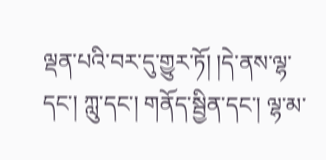ལྡན་པའི་བར་དུ་གྱུར་ཏོ། །དེ་ནས་ལྷ་དང་། ཀླུ་དང་། གནོད་སྦྱིན་དང་། ལྷ་མ་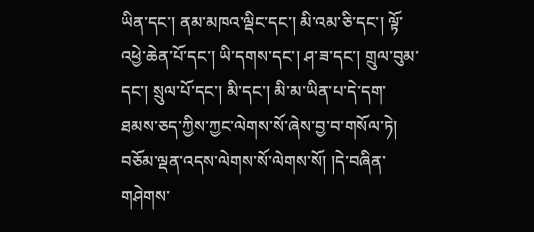ཡིན་དང་། ནམ་མཁའ་ལྡིང་དང་། མི་འམ་ཅི་དང་། ལྟོ་འཕྱེ་ཆེན་པོ་དང་། ཡི་དགས་དང་། ཤ་ཟ་དང་། གྲུལ་བུམ་དང་། སྲུལ་པོ་དང་། མི་དང་། མི་མ་ཡིན་པ་དེ་དག་ཐམས་ཅད་ཀྱིས་ཀྱང་ལེགས་སོ་ཞེས་བྱ་བ་གསོལ་ཏེ། བཅོམ་ལྡན་འདས་ལེགས་སོ་ལེགས་སོ། །དེ་བཞིན་གཤེགས་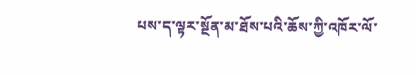པས་ད་ལྟར་སྔོན་མ་ཐོས་པའི་ཆོས་ཀྱི་འཁོར་ལོ་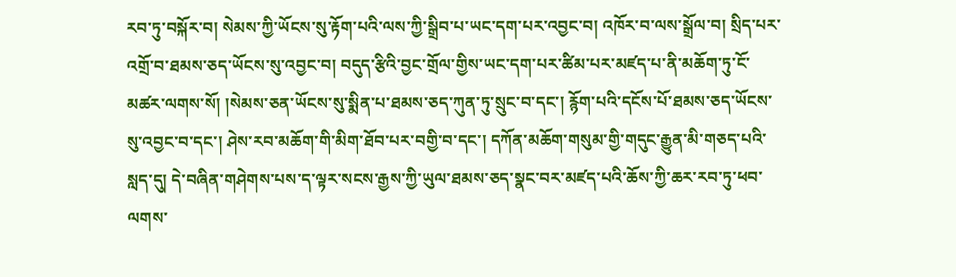རབ་ཏུ་བསྐོར་བ། སེམས་ཀྱི་ཡོངས་སུ་རྟོག་པའི་ལས་ཀྱི་སྒྲིབ་པ་ཡང་དག་པར་འབྱང་བ། འཁོར་བ་ལས་སྒྲོལ་བ། སྲིད་པར་འགྲོ་བ་ཐམས་ཅད་ཡོངས་སུ་འབྱང་བ། བདུད་རྩིའི་བྱང་གྲོལ་གྱིས་ཡང་དག་པར་ཚིམ་པར་མཛད་པ་ནི་མཆོག་ཏུ་ངོ་མཚར་ལགས་སོ། །སེམས་ཅན་ཡོངས་སུ་སྨིན་པ་ཐམས་ཅད་ཀུན་ཏུ་སྲུང་བ་དང་། རྙོག་པའི་དངོས་པོ་ཐམས་ཅད་ཡོངས་སུ་འབྱང་བ་དང་། ཤེས་རབ་མཆོག་གི་མིག་ཐོབ་པར་བགྱི་བ་དང་། དཀོན་མཆོག་གསུམ་གྱི་གདུང་རྒྱུན་མི་གཅད་པའི་སླད་དུ། དེ་བཞིན་གཤེགས་པས་ད་ལྟར་སངས་རྒྱས་ཀྱི་ཡུལ་ཐམས་ཅད་སྣང་བར་མཛད་པའི་ཆོས་ཀྱི་ཆར་རབ་ཏུ་ཕབ་ལགས་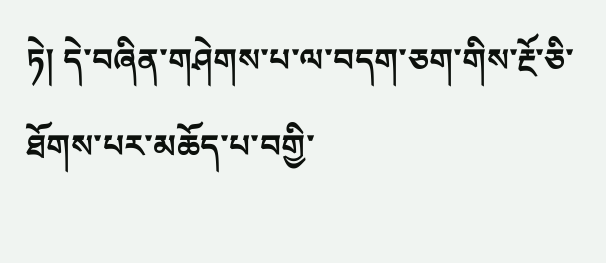ཏེ། དེ་བཞིན་གཤེགས་པ་ལ་བདག་ཅག་གིས་རྔོ་ཅི་ཐོགས་པར་མཆོད་པ་བགྱི་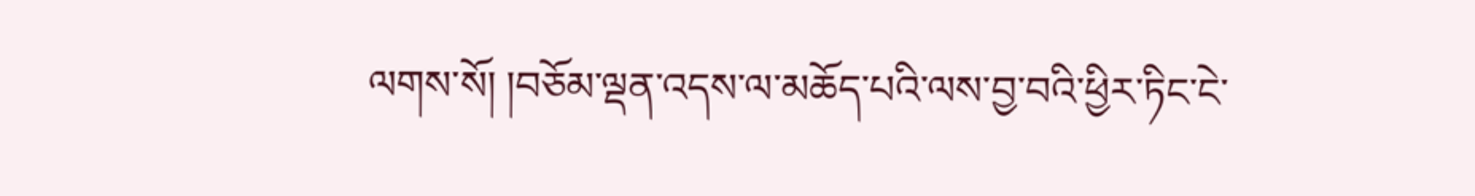ལགས་སོ། །བཅོམ་ལྡན་འདས་ལ་མཆོད་པའི་ལས་བྱ་བའི་ཕྱིར་ཏིང་ངེ་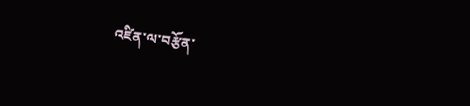འཛིན་ལ་བརྩོན་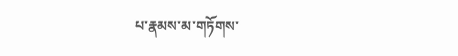པ་རྣམས་མ་གཏོགས་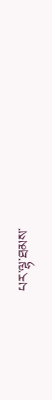པར་ལྷ་ཐམས་